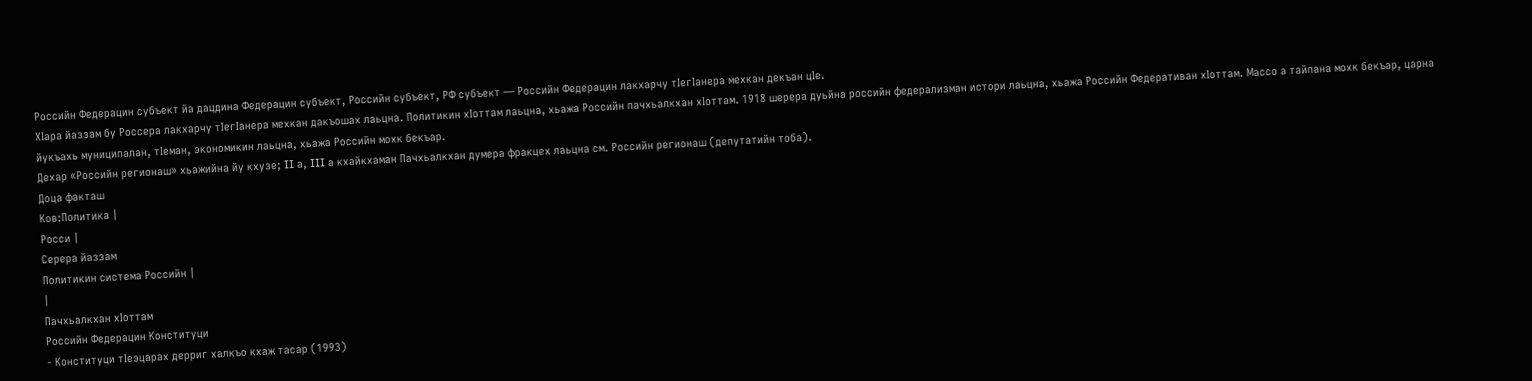Российн Федерацин субъект йа дацдина Федерацин субъект, Российн субъект, РФ субъект — Российн Федерацин лакхарчу тӀегӀанера мехкан декъан цӀе.
ХӀара йаззам бу Россера лакхарчу тӀегӀанера мехкан дакъошах лаьцна. Политикин хӀоттам лаьцна, хьажа Российн пачхьалкхан хӀоттам. 1918 шерера дуьйна российн федерализман истори лаьцна, хьажа Российн Федеративан хӀоттам. Массо а тайпана мохк бекъар, царна йукъахь муниципалан, тӀеман, экономикин лаьцна, хьажа Российн мохк бекъар.
Дехар «Российн регионаш» хьажийна йу кхузе; II а, III а кхайкхаман Пачхьалкхан думера фракцех лаьцна см. Российн регионаш (депутатийн тоба).
Доца факташ
Ков:Политика |
Росси |
Серера йаззам
Политикин система Российн |
|
Пачхьалкхан хӀоттам
Российн Федерацин Конституци
- Конституци тӀеэцарах дерриг халкъо кхаж тасар (1993)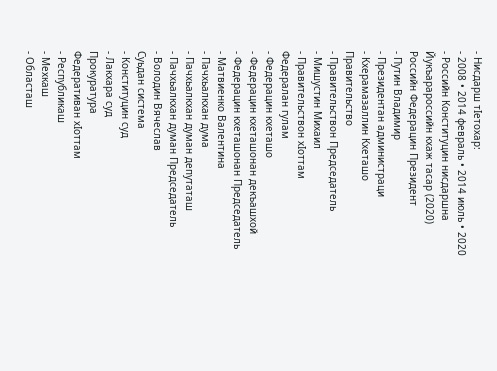- Нисдарш тӀетохар:
- 2008 • 2014 февраль • 2014 июль • 2020
- Российн Конституцин нисдаршна Йукъарароссийн кхаж тасар (2020)
Российн Федерацин Президент
- Путин Владимир
- Президентан администраци
- Кхерамазаллин Кхеташо
Правительство
- Правительствон Председатель
- Мишустин Михаил
- Правительствон хӀоттам
Федералан гулам
- Федерацин кхеташо
- Федерацин кхеташонан декъашхой
- Федерацин кхеташонан Председатель
- Матвиенко Валентина
- Пачхьалкхан дума
- Пачхьалкхан думан депутаташ
- Пачхьалкхан думан Председатель
- Володин Вячеслав
Суьдан система
- Конституцин суд
- Лакхара суд
Прокуратура
Федеративан хӀоттам
- Республикаш
- Мехкаш
- Областаш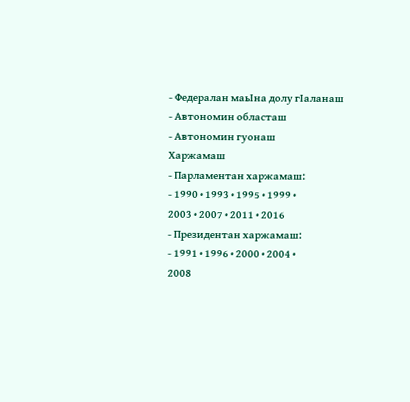- Федералан маьӀна долу гӀаланаш
- Автономин областаш
- Автономин гуонаш
Харжамаш
- Парламентан харжамаш:
- 1990 • 1993 • 1995 • 1999 •
2003 • 2007 • 2011 • 2016
- Президентан харжамаш:
- 1991 • 1996 • 2000 • 2004 •
2008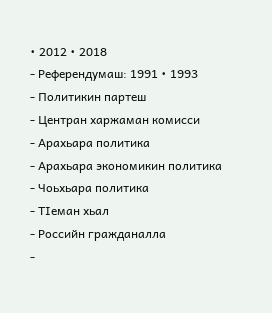• 2012 • 2018
- Референдумаш: 1991 • 1993
- Политикин партеш
- Центран харжаман комисси
- Арахьара политика
- Арахьара экономикин политика
- Чоьхьара политика
- ТӀеман хьал
- Российн гражданалла
-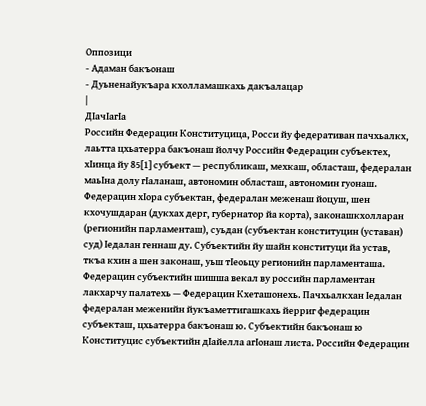Оппозици
- Адаман бакъонаш
- Дуьненайукъара кхолламашкахь дакъалацар
|
ДӀачӀагӀа
Российн Федерацин Конституцица, Росси йу федеративан пачхьалкх, лаьтта цхьатерра бакъонаш йолчу Российн Федерацин субъектех, хӀинца йу 85[1] субъект — республикаш, мехкаш, областаш, федералан маьӀна долу гӀаланаш, автономин областаш, автономин гуонаш. Федерацин хӀора субъектан, федералан меженаш йоцуш, шен кхочушдаран (дукхах дерг, губернатор йа корта), законашкхолларан (регионийн парламенташ), суьдан (субъектан конституцин (уставан) суд) Ӏедалан геннаш ду. Субъектийн йу шайн конституци йа устав, ткъа кхин а шен законаш, уьш тӀеоьцу регионийн парламенташа. Федерацин субъектийн шишша векал ву российн парламентан лакхарчу палатехь — Федерацин Кхеташонехь. Пачхьалкхан Ӏедалан федералан меженийн йукъаметтигашкахь йерриг федерацин субъекташ, цхьатерра бакъонаш ю. Субъектийн бакъонаш ю Конституцис субъектийн дӀайелла агӀонаш листа. Российн Федерацин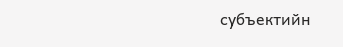субъектийн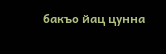бакъо йац цунна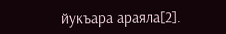йукъара араяла[2].